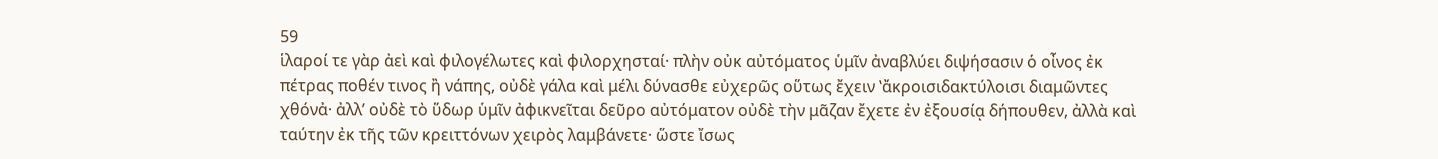59
ἱλαροί τε γὰρ ἀεὶ καὶ φιλογέλωτες καὶ φιλορχησταί· πλὴν οὐκ αὐτόματος ὑμῖν ἀναβλύει διψήσασιν ὁ οἶνος ἐκ πέτρας ποθέν τινος ἢ νάπης, οὐδὲ γάλα καὶ μέλι δύνασθε εὐχερῶς οὕτως ἔχειν ʽἄκροισιδακτύλοισι διαμῶντες χθόνἀ· ἀλλʼ οὐδὲ τὸ ὕδωρ ὑμῖν ἀφικνεῖται δεῦρο αὐτόματον οὐδὲ τὴν μᾶζαν ἔχετε ἐν ἐξουσίᾳ δήπουθεν, ἀλλὰ καὶ ταύτην ἐκ τῆς τῶν κρειττόνων χειρὸς λαμβάνετε· ὥστε ἴσως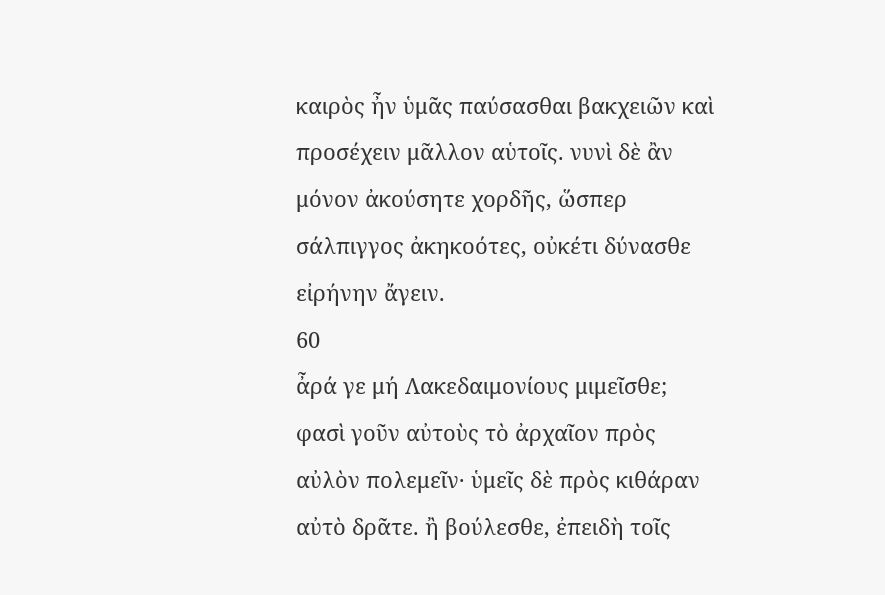καιρὸς ἦν ὑμᾶς παύσασθαι βακχειῶν καὶ προσέχειν μᾶλλον αὑτοῖς. νυνὶ δὲ ἂν μόνον ἀκούσητε χορδῆς, ὥσπερ σάλπιγγος ἀκηκοότες, οὐκέτι δύνασθε εἰρήνην ἄγειν.
60
ἆρά γε μή Λακεδαιμονίους μιμεῖσθε; φασὶ γοῦν αὐτοὺς τὸ ἀρχαῖον πρὸς αὐλὸν πολεμεῖν· ὑμεῖς δὲ πρὸς κιθάραν αὐτὸ δρᾶτε. ἢ βούλεσθε, ἐπειδὴ τοῖς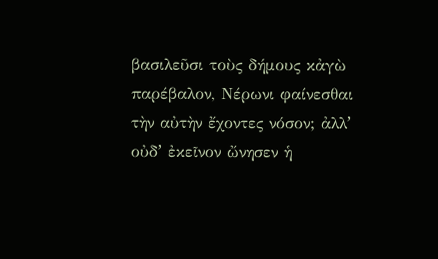βασιλεῦσι τοὺς δήμους κἀγὼ παρέβαλον, Νέρωνι φαίνεσθαι τὴν αὐτὴν ἔχοντες νόσον; ἀλλʼ οὐδʼ ἐκεῖνον ὤνησεν ἡ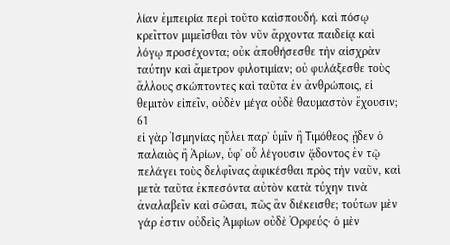λίαν ἐμπειρία περὶ τοῦτο καὶσπουδή. καὶ πόσῳ κρεῖττον μιμεῖσθαι τὸν νῦν ἄρχοντα παιδείᾳ καὶ λόγῳ προσέχοντα; οὐκ ἀποθήσεσθε τὴν αἰσχρὰν ταύτην καὶ ἄμετρον φιλοτιμίαν; οὐ φυλάξεσθε τοὺς ἄλλους σκώπτοντες καὶ ταῦτα ἐν ἀνθρώποις, εἰ θεμιτὸν εἰπεῖν, οὐδὲν μέγα οὐδὲ θαυμαστὸν ἔχουσιν;
61
εἰ γὰρ Ἰσμηνίας ηὔλει παρʼ ὑμῖν ἢ Τιμόθεος ᾖδεν ὁ παλαιὸς ἢ Ἀρίων, ὑφʼ οὗ λέγουσιν ᾅδοντος ἐν τῷ πελάγει τοὺς δελφῖνας ἀφικέσθαι πρὸς τὴν ναῦν, καὶ μετὰ ταῦτα ἐκπεσόντα αὐτὸν κατὰ τύχην τινὰ ἀναλαβεῖν καὶ σῶσαι, πῶς ἂν διέκεισθε; τούτων μὲν γάρ ἐστιν οὐδεὶς Ἀμφίων οὐδὲ Ὀρφεύς· ὁ μὲν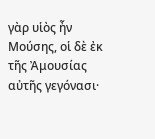γὰρ υἱὸς ἦν Μούσης, οἱ δὲ ἐκ τῆς Ἀμουσίας αὐτῆς γεγόνασι·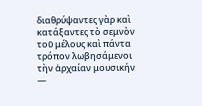διαθρύψαντες γὰρ καὶ κατάξαντες τὸ σεμνὸν τοῦ μέλους καὶ πάντα τρόπον λωβησάμενοι τὴν ἀρχαίαν μουσικήν —